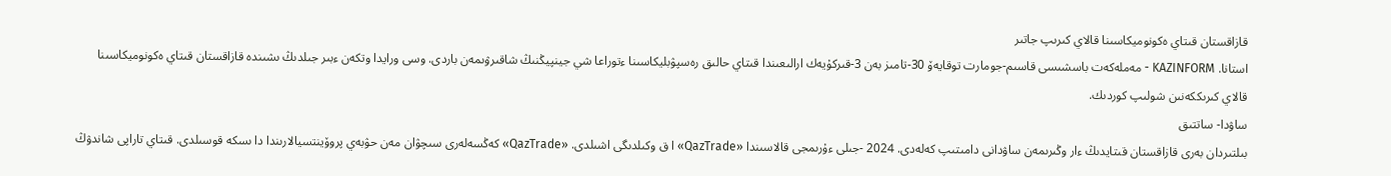قازاقستان قىتاي ەكونوميكاسىنا قالاي كىرىپ جاتىر
استانا. KAZINFORM - مەملەكەت باسشىسى قاسىم-جومارت توقايەۆ 30-تامىز بەن 3-قىركۇيەك ارالىعىندا قىتاي حالىق رەسپۋبليكاسىنا ءتوراعا شي جينپيڭنىڭ شاقىرۋىمەن باردى. وسى ورايدا وتكەن ءبىر جىلدىڭ ىشىندە قازاقستان قىتاي ەكونوميكاسىنا قالاي كىرىككەنىن شولىپ كوردىك.
ساۋدا- ساتتىق
بىلتىردان بەرى قازاقستان قىتايدىڭ ءار وڭىرىمەن ساۋدانى دامىتىپ كەلەدى. 2024 -جىلى ءۇرىمجى قالاسىندا «QazTrade» ا ق وكىلدىگى اشىلدى. «QazTrade» كەڭسەلەرى سىچۋان مەن حۋبەي پروۆينتسيالارىندا دا ىسكە قوسىلدى. قىتاي تاراپى شاندۋڭ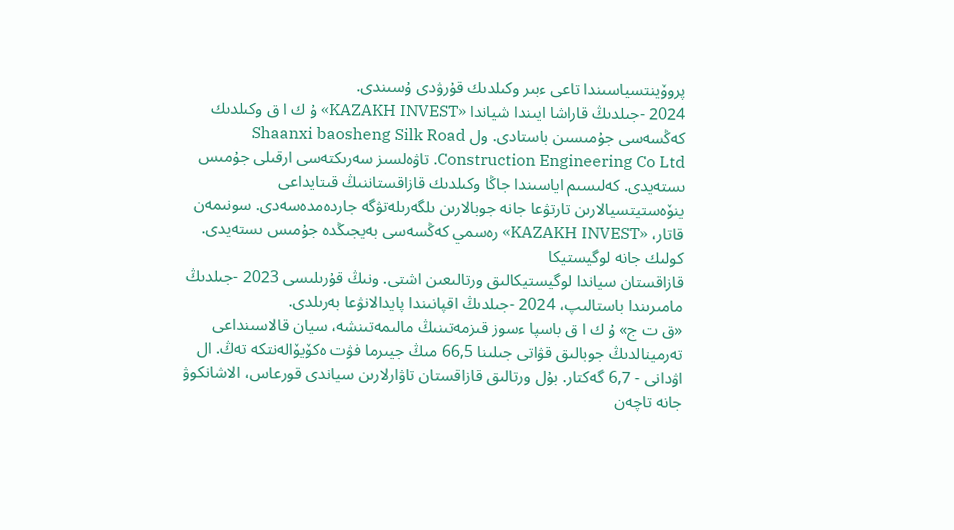پروۆينتسياسىندا تاعى ءبىر وكىلدىك قۇرۋدى ۇسىندى.
2024 -جىلدىڭ قاراشا ايىندا شياندا «KAZAKH INVEST» ۇ ك ا ق وكىلدىك كەڭسەسى جۇمىسىن باستادى. ول Shaanxi baosheng Silk Road Construction Engineering Co Ltd. تاۋەلسىز سەرىكتەسى ارقىلى جۇمىس ىستەيدى. كەلىسىم اياسىندا جاڭا وكىلدىك قازاقستاننىڭ قىتايداعى ينۆەستيتسيالارىن تارتۋعا جانە جوبالارىن ىلگەرىلەتۋگە جاردەمدەسەدى. سونىمەن قاتار، «KAZAKH INVEST» رەسمي كەڭسەسى بەيجىڭدە جۇمىس ىستەيدى.
كولىك جانە لوگيستيكا
قازاقستان سياندا لوگيستيكالىق ورتالىعىن اشتى. ونىڭ قۇرىلىسى 2023 -جىلدىڭ مامىرىندا باستالىپ، 2024 -جىلدىڭ اقپانىندا پايدالانۋعا بەرىلدى.
«ق ت ج» ۇ ك ا ق باسپا ءسوز قىزمەتىنىڭ مالىمەتىنشە، سيان قالاسىنداعى تەرمينالدىڭ جوبالىق قۋاتى جىلىنا 66,5 مىڭ جيىرما فۋت ەكۆيۆالەنتكە تەڭ. ال اۋدانى - 6,7 گەكتار. بۇل ورتالىق قازاقستان تاۋارلارىن سياندى قورعاس، الاشانكوۋ جانە تاچەن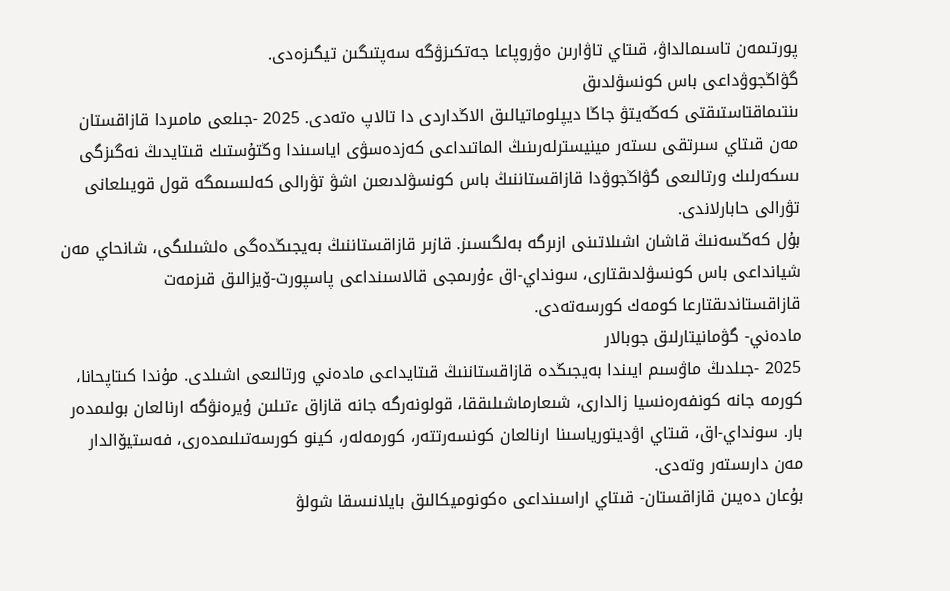پورتىمەن تاسىمالداۋ، قىتاي تاۋارىن ەۋروپاعا جەتكىزۋگە سەپتىگىن تيگىزەدى.
گۋاڭجوۋداعى باس كونسۋلدىق
ىنتىماقتاستىقتى كەڭەيتۋ جاڭا ديپلوماتيالىق الاڭداردى دا تالاپ ەتەدى. 2025 -جىلعى مامىردا قازاقستان مەن قىتاي سىرتقى ىستەر مينيسترلەرىنىڭ الماتىداعى كەزدەسۋى اياسىندا وڭتۇستىك قىتايدىڭ نەگىزگى ىسكەرلىك ورتالىعى گۋاڭجوۋدا قازاقستاننىڭ باس كونسۋلدىعىن اشۋ تۋرالى كەلىسىمگە قول قويىلعانى تۋرالى حابارلاندى.
بۇل كەڭسەنىڭ قاشان اشىلاتىنى ازىرگە بەلگىسىز. قازىر قازاقستاننىڭ بەيجىڭدەگى ەلشىلىگى، شانحاي مەن شيانداعى باس كونسۋلدىقتارى، سونداي-اق ءۇرىمجى قالاسىنداعى پاسپورت-ۆيزالىق قىزمەت قازاقستاندىقتارعا كومەك كورسەتەدى.
مادەني- گۋمانيتارلىق جوبالار
2025 -جىلدىڭ ماۋسىم ايىندا بەيجىڭدە قازاقستاننىڭ قىتايداعى مادەني ورتالىعى اشىلدى. مۇندا كىتاپحانا، كورمە جانە كونفەرەنسيا زالدارى، شىعارماشىلىققا، قولونەرگە جانە قازاق ءتىلىن ۇيرەنۋگە ارنالعان بولىمدەر بار. سونداي-اق، قىتاي اۋديتورياسىنا ارنالعان كونسەرتتەر، كورمەلەر، كينو كورسەتىلىمدەرى، فەستيۆالدار مەن دارىستەر وتەدى.
بۇعان دەيىن قازاقستان- قىتاي اراسىنداعى ەكونوميكالىق بايلانىسقا شولۋ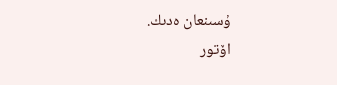ۇسىنعان ەدىك.
اۆتور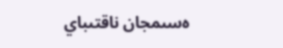ەسىمجان ناقتىباي